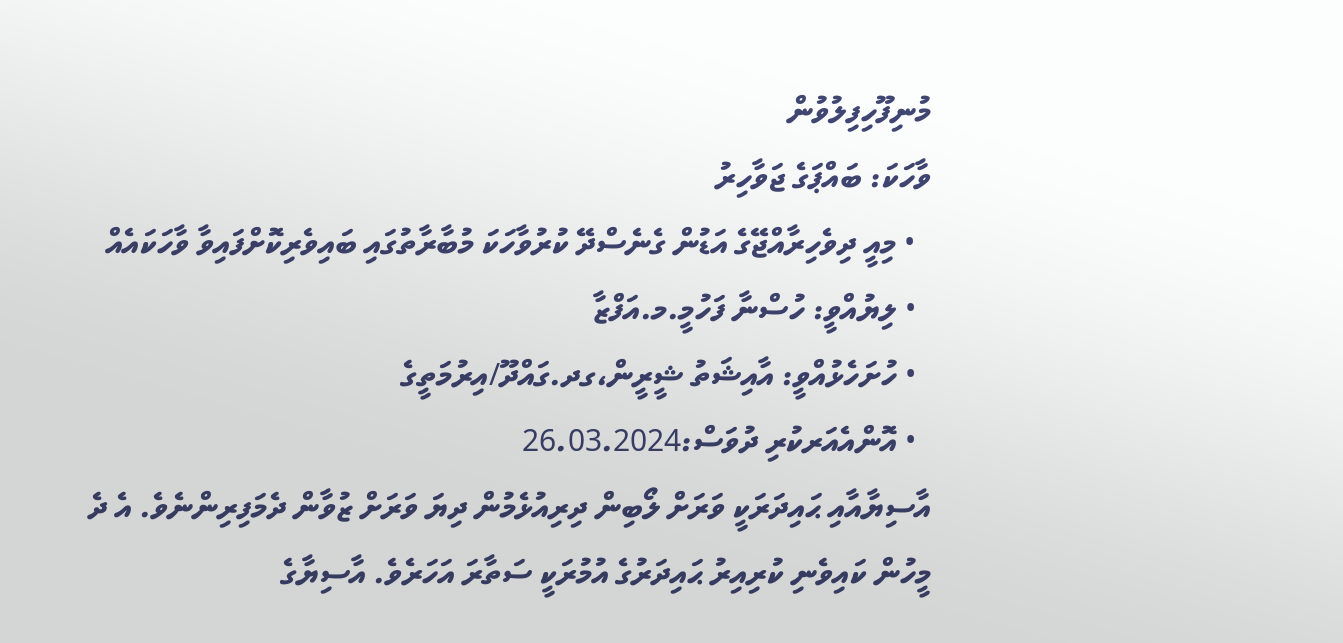މުނިފޫހިފިލުވުން
ވާހަކަ: ބައްޕަގެ ޖަވާހިރު
  • މިއީ ދިވެހިރާއްޖޭގެ އަޑުން ގެނެސްދޭ ކުރުވާހަކަ މުބާރާތުގައި ބައިވެރިކޮށްފައިވާ ވާހަކައެއް
  • ލިޔުއްވީ: ހުސްނާ ފަހުމީ.މ.އަފްޒާ
  • ހުށަހެޅުއްވީ: އާއިޝަތު ޝީރީން،ގދ.ގައްދޫ/އިރުމަތީގެ
  • އޮންއެއަރކުރި ދުވަސް:26.03.2024
އާސިޔާއާއި ޙައިދަރަކީ ވަރަށް ލޯބިން ދިރިއުޅެމުން ދިޔަ ވަރަށް ޒުވާން ދެމަފިރިންނެވެ. އެ ދެ މީހުން ކައިވެނި ކުރިއިރު ޙައިދަރުގެ އުމުރަކީ ސަތާރަ އަހަރެވެ. އާސިޔާގެ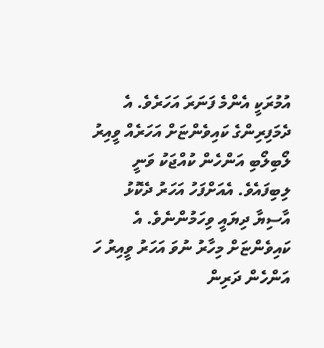އުމުރަކީ އެންމެ ފަނަރަ އަހަރެވެ. އެ ދެމަފިރިންގެ ކައިވެންޏަށް އަހަރެއް ވީއިރު ލޯބިލޯބި އަންހެން ކުއްޖަކު ވަނީ ލިބިފައެވެ. އެއަށްފަހު އަހަރު ދެކޮޅު އާސިޔާ ދިޔައީ ވިހަމުންނެވެ. އެ ކައިވެންޏަށް މިހާރު ނުވަ އަހަރު ވީއިރު ހަ އަންހެން ދަރިން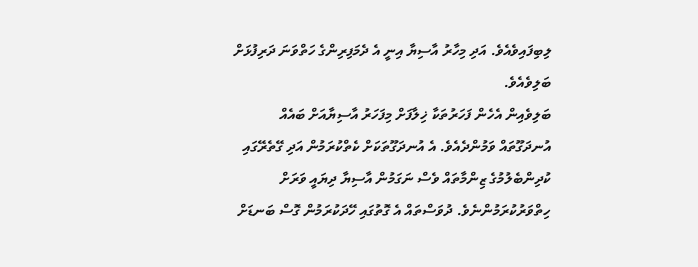ލިބިފައިވެއެވެ. އަދި މިހާރު އާސިޔާ އިނީ އެ ދެމަފިރިންގެ ހަތްވަނަ ދަރިފުޅަށް ބަލިވެއެވެ.
ބަލިވެއިން އެހެން ފަހަރުތަކާ ޚިލާފަށް މިފަހަރު އާސިޔާއަށް ބައެއް އުނދަގޫތައް ވަމުންދެއެވެ. އެ އުނދަގޫތަކަށް ކެތްކުރަމުން އަދި ގޭތެރޭގައި ކުދިންބެލުމުގެ ޒިންމާތައް ވެސް ނަގަމުން އާސިޔާ ދިޔައީ ވަރަށް ހިތްވަރުކުރަމުންނެވެ. ދުވަސްތައް އެ ގޮތުގައި ހޭދަކުރަމުން ގޮސް ބަނޑަށް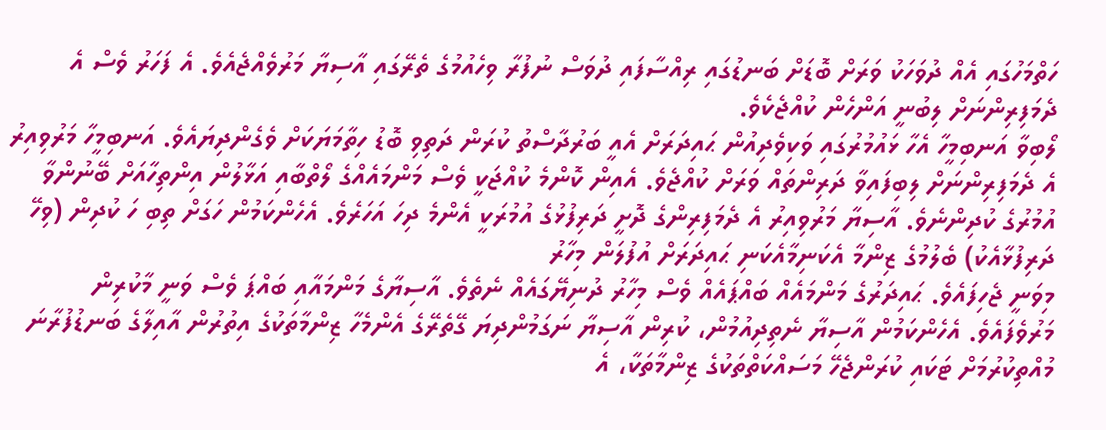ހަތްމަހުގައި އެއް ދުވަހަކު ވަރަށް ބޮޑަށް ބަނޑުގައި ރިއްސާފައި ދުވަސް ނުފުރާ ވިހެއުމުގެ ތެރޭގައި އާސިޔާ މަރުވެއްޖެއެވެ. އެ ފަހަރު ވެސް އެ ދެމަފިރިންނަށް ލިބުނީ އަންހެން ކުއްޖެކެވެ.
ލޯބިވާ އަނބިމީހާ އެހާ ޅައުމުރުގައި ވަކިވެދިއުން ޙައިދަރަށް އެއީ ބަރުދާސްތު ކުރަން ދަތިވި ބޮޑު ހިތާމަޔަކަށް ވެގެންދިޔައެވެ. އަނބިމީހާ މަރުވިއިރު އެ ދެމަފިރިންނަށް ލިބިފައިވާ ދަރިންތައް ވަރަށް ކުއްޖެވެ. އެއިން ކޮންމެ ކުއްޖަކީ ވެސް މަންމައެއްގެ ލޯތްބާއި އަޅާލުން އިންތިހާއަށް ބޭނުންވާ އުމުރުގެ ކުދިންނެވެ. އާސިޔާ މަރުވިއިރު އެ ދެމަފިރިންގެ ދޮށީ ދަރިފުޅުގެ އުމުރަކީ އެންމެ ދިހަ އަހަރެވެ. އެހެންކަމުން ހަގަށް ތިބި ހަ ކުދިން (ވިހޭ ދަރިފުޅާއެކު) ބެލުމުގެ ޒިންމާ އެކަނިމާއެކަނި ޙައިދަރަށް އުފުލަން މިހާރު
މިވަނީ ޖެހިފައެވެ. ޙައިދަރުގެ މަންމައެއް ބައްޕައެއް ވެސް މިހާރު ދުނިޔޭގައެއް ނެތެވެ. އާސިޔާގެ މަންމައާއި ބައްޕަ ވެސް ވަނީ މާކުރިން މަރުވެފައެވެ. އެހެންކަމުން އާސިޔާ ނެތިދިއުމުން، ކުރިން އާސިޔާ ނަގަމުންދިޔަ ގޭތެރޭގެ އެންމެހާ ޒިންމާތަކުގެ އިތުރުން އާއިލާގެ ބަނޑުފުރާނަ މުއްތިކުރުމަށް ޓަކައި ކުރަންޖެހޭ މަސައްކަތްތަކުގެ ޒިންމާތަކާ، އެ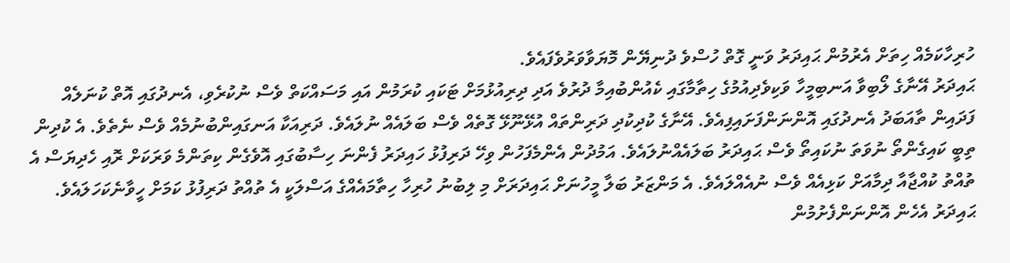ހުރިހާކަމެއް ހިތަށް އެރުމުން ޙައިދަރު ވަނީ ގޮތް ހުސްވެ ދުނިޔޭން މޮޔަވާވަރުވެފައެވެ.
ޙައިދަރު އޭނާގެ ލޯބިވާ އަނބިމީހާ ވަކިވެދިއުމުގެ ހިތާމާގައި ކެއުންބުއިމާ ދުރުވެ އަދި ދިރިއުޅުމަށް ޓަކައި ކުރަމުން އައި މަސައްކަތް ވެސް ނުކުރެވި، އެނދުގައި އޮތް ކުނަލެއް ފަދައިން ތާއަބަދު އެނދުގައި އޮންނަންފަށައިފިއެވެ. އޭނާގެ ކުދިކުދި ދަރިންތައް އުޅޭނޫޅޭ ގޮތެއް ވެސް ބަލައެއް ނުލައެވެ. ދަރިއަކާ އަނގައިންބުނުމެއް ވެސް ނެތެވެ. އެ ކުދިން ތިބީ ކައިގެންތޯ ނުވަތަ ނުކައިތޯ ވެސް ޙައިދަރު ބަލައެއްނުލައެވެ. އަމުދުން އެންމެފަހުން ވިހޭ ދަރިފުޅު ހައިދަރު ފެންނަ ހިސާބުގައި އޮވެގެން ކިތަންމެ ވަރަކަށް ރޮއި ހެދިޔަސް އެ ތުއްތު ކުއްޖާއާ ދިމާއަށް ކަޅިއެއް ވެސް ނުއެއްލައެވެ. އެ މަންޒަރު ބަލާ މީހުނަށް ޙައިދަރަށް މި ލިބުނު ހުރިހާ ހިތާމައެއްގެ އަސްލަކީ އެ ތުއްތު ދަރިފުޅު ކަމަށް ހީވާނެކަހަލައެވެ.
ޙައިދަރު އެހެން އޮންނަންފެށުމުން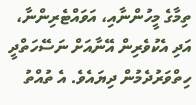ތިމާގެ މީހުންނާއި، އަވައްޓެރިންނާ، އަދި އެކުވެރިން އޭނާއަށް ނަސޭހަތްދީ ހިތްވަރުދެމުން ދިޔައެވެ. އެ ތުއްތު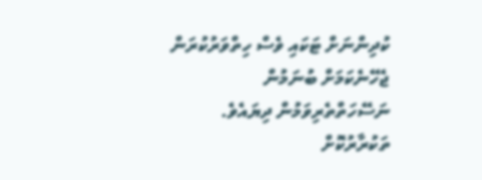ކުދިންނަށް ޓަކައި ވެސް ހިތްވަރުކުރަން ޖެހޭނެކަމަށް ބުނަމުން ނަސޭހަތްތެރިވަމުން ދިޔައެވެ. ތަކުރާރުކޮށް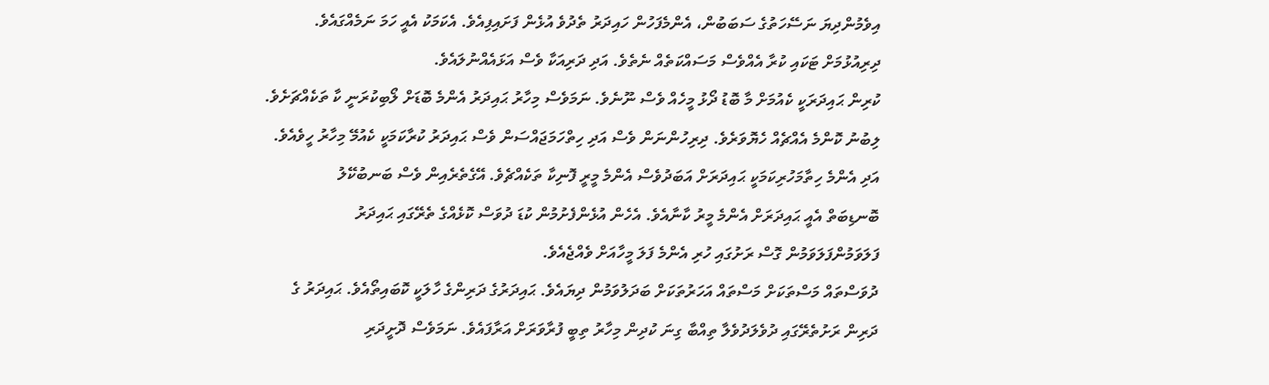އިވެމުންދިޔަ ނަސޭހަތުގެ ސަބަބުން، އެންމެފަހުން ހައިދަރު ތެދުވެ އުޅެން ފަށައިފިއެވެ. އެކަމަކު އެއީ ހަމަ ނަމެއްގައެވެ. ދިރިއުޅުމަށް ޓަކައި ކުރާ އެއްވެސް މަސައްކަތެއް ނެތެވެ. އަދި ދަރިއަކާ ވެސް އަޅައެއްނުލައެވެ.
ކުރިން ޙައިދަރަކީ ކެއުމަށް މާ ބޮޑު ދޯޅު މީހެއް ވެސް ނޫނެވެ. ނަމަވެސް މިހާރު ޙައިދަރު އެންމެ ބޮޑަށް ލޯބިކުރަނީ ކާ ތަކެއްޗަށެވެ. ލިބުނު ކޮންމެ އެއްޗެއް ހެޔޮވަރެވެ. ދިރިހުންނަން ވެސް އަދި ހިތްހަމަޖައްސަން ވެސް ޙައިދަރު ކުރާކަމަކީ ކެއުމޭ މިހާރު ހީވެއެވެ. އަދި އެންމެ ހިތާމަހުރިކަމަކީ ޙައިދަރަށް އަބަދުވެސް އެންމެ މީރީ ފޮނިކާ ތަކެއްޗެވެ. އޭގެތެރެއިން ވެސް ބަނބުކޭލު
ބޮނޑިބަތް އެއީ ޙައިދަރަށް އެންމެ މީރު ކާނާއެވެ. އެހެން އުޅެންފެށުމުން ކުޑަ ދުވަސް ކޮޅެއްގެ ތެރޭގައި ޙައިދަރު ފަލަވަމުންފަލަވަމުން ގޮސް ރަށުގައި ހުރި އެންމެ ފަލަ މީހާއަށް ވެއްޖެއެވެ.
ދުވަސްތައް މަސްތަކަށް މަސްތައް އަހަރުތަކަށް ބަދަލުވަމުން ދިޔައެވެ. ޙައިދަރުގެ ދަރިންގެ ހާލަކީ ކޮބައިތޯއެވެ. ޙައިދަރު ގެ ދަރިން ރަށުތެރޭގައި ދުވެލަދުވެލާ ތިއްބާ ގިނަ ކުދިން މިހާރު ތިބީ ފުރާވަރަށް އަރާފައެވެ. ނަމަވެސް ދޮށީދަރި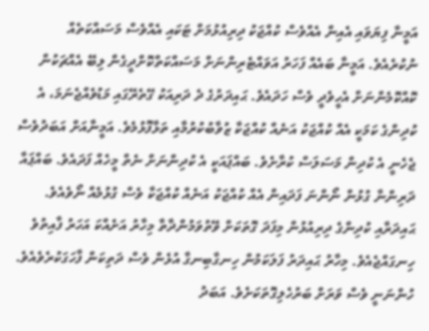އަމީނާ ފިޔަވައި އެއިން އެއްވެސް ކުއްޖަކު ދިރިއުޅުމަށް ޓަކައި އެއްވެސް މަސައްކަތެއް ނުކުރެއެވެ. އަމީނާ ބައެއް ފަހަރު އަވައްޓެރިންނަށް މަސައްކަތްކޮށްދީގެން ލިބޭ އެއްޗަކުން ކޮއްކޮމެންނަށް އެހީވެދީ ވެސް ހަދައެވެ. ޙައިދަރުގެ ދެ ދަރިއަކު ގޭތެރޭގައި މަޑުވެއްޖެނަމަ، އެ ކުދިންގެ ކަމަކީ އެއް ކުއްޖަކު އަނެއް ކުއްޖަކާ ޒުވާބުކުރުމާއި ތަޅާފޮޅުމެވެ. އަމީނާއަށް އަބަދުވެސް ޖެހެނީ އެ ކުދިން މަސަލަސް ކުރާށެވެ. ބައްޕައަކީ އެ ކުދިންނަށް ނެތް މީހެއް ފަދައެވެ. ބައްޕައާ ދަރިންނާ ގުޅުން ނޯންނަ ފަދައިން އެއް ކުއްޖަކު އަނެއް ކުއްޖަކާ ވެސް ގުޅުމެއް ނޯވެއެވެ.
ޙައިދަރާއި ކުދިންގެ ދިރިއުޅުން މިފަދަ ގޮތަކަށް ވޭތުވަމުންދާތާ މިހާރު އަށެއްކަ އަހަރު ފާއިތުވެ ހިނގައްޖެއެވެ. މިހާރު ޙައިދަރު ފަލަކަމުން ހިނގާބިނގާ އުޅެން ވެސް ދަތިކަން ފާހަގަކުރެވެއެވެ. ހުންނަނީ ވެސް ވަރަށް ބަރުހެލިގޮތަކަށެވެ. އަބަދު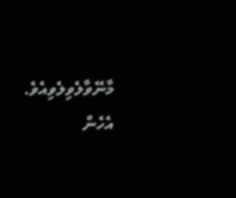މާނޭވާލެވިލެވިއެވެ. އެހެން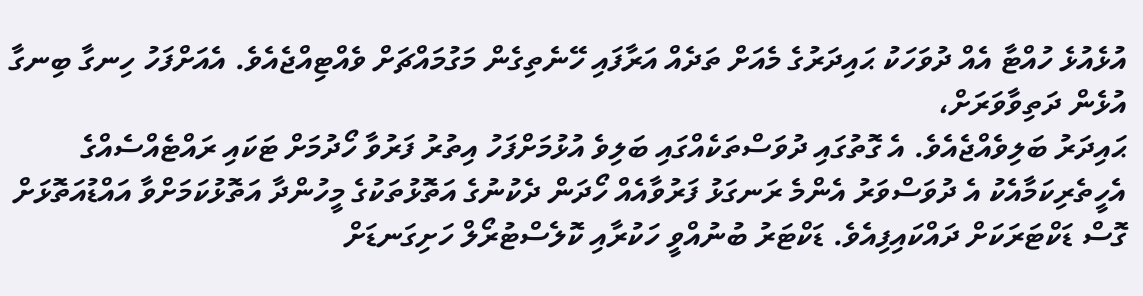އުޅެއުޅެ ހުއްޓާ އެއް ދުވަހަކު ޙައިދަރުގެ މެއަށް ތަދެއް އަރާފައި ހޭނެތިގެން މަގުމައްޗަށް ވެއްޓިއްޖެއެވެ. އެއަށްފަހު ހިނގާ ބިނގާ އުޅެން ދަތިވާވަރަށް،
ޙައިދަރު ބަލިވެއްޖެއެވެ. އެ ގޮތުގައި ދުވަސްތަކެއްގައި ބަލިވެ އުޅުމަށްފަހު އިތުރު ފަރުވާ ހޯދުމަށް ޓަކައި ރައްޓެއްސެއްގެ އެހީތެރިކަމާއެކު އެ ދުވަސްވަރު އެންމެ ރަނގަޅު ފަރުވާއެއް ހޯދަން ދެކުނުގެ އަތޮޅުތަކުގެ މީހުންދާ އަތޮޅުކަމަށްވާ އައްޑުއަތޮޅަށް ގޮސް ޑަކްޓަރަކަށް ދައްކައިފިއެވެ. ޑަކްޓަރު ބުނުއްވީ ހަކުރާއި ކޮލެސްޓުރޯލް ހަށިގަނޑަށް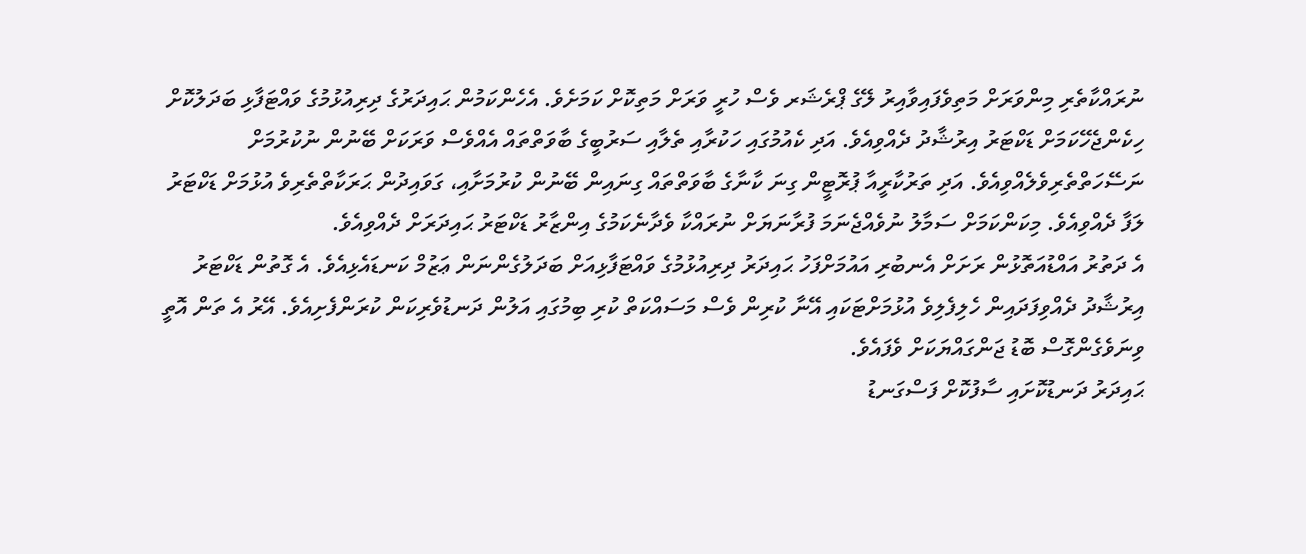ނުރައްކާތެރި މިންވަރަށް މަތިވެފައިވާއިރު ލޭގެ ޕްރެޝަރ ވެސް ހުރީ ވަރަށް މަތިކޮށް ކަމަށެވެ. އެހެންކަމުން ޙައިދަރުގެ ދިރިއުޅުމުގެ ވައްޓަފާޅި ބަދަލުކޮށް ހިކެންޖެހޭކަމަށް ޑަކްޓަރު އިރުޝާދު ދެއްވިއެވެ. އަދި ކެއުމުގައި ހަކުރާއި ތެލާއި ސަރުބީގެ ބާވަތްތައް އެއްވެސް ވަރަކަށް ބޭނުން ނުކުރުމަށް ނަސޭހަތްތެރިވެލެއްވިއެވެ. އަދި ތަރުކާރީއާ ޕުރޮޓީން ގިނަ ކާނާގެ ބާވަތްތައް ގިނައިން ބޭނުން ކުރުމަށާއި، ގަވައިދުން ޙަރަކާތްތެރިވެ އުޅުމަށް ޑަކްޓަރު ލަފާ ދެއްވިއެވެ. މިކަންކަމަށް ސަމާލު ނުވެއްޖެނަމަ ފުރާނަޔަށް ނުރައްކާ ވެދާނެކަމުގެ އިންޒާރު ޑަކްޓަރު ޙައިދަރަށް ދެއްވިއެވެ.
އެ ދަތުރު އައްޑުއަތޮޅުން ރަށަށް އެނބުރި އައުމަށްފަހު ޙައިދަރު ދިރިއުޅުމުގެ ވައްޓަފާޅިއަށް ބަދަލުގެންނަން ޢަޒުމް ކަނޑައެޅިއެވެ. އެ ގޮތުން ޑަކްޓަރު އިރުޝާދު ދެއްވިފަދައިން ހެލިފެލިވެ އުޅުމަށްޓަކައި އޭނާ ކުރިން ވެސް މަސައްކަތް ކުރި ބިމުގައި އަލުން ދަނޑުވެރިކަން ކުރަންފެށިއެވެ. އޭރު އެ ތަން އޮތީ ވިނަވެގެންގޮސް ބޮޑު ޖަންގައްޔަކަށް ވެފައެވެ.
ޙައިދަރު ދަނޑުކޮށައި ސާފުކޮށް ފަސްގަނޑު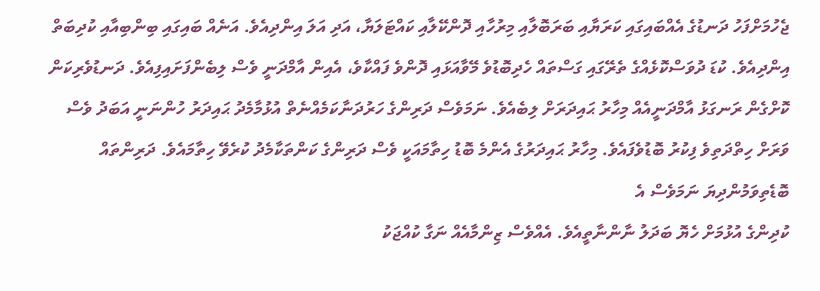ޖެހުމަށްފަހު ދަނޑުގެ އެއްބައިގައި ކަރަޔާއި ބަރަބޮލާއި މިރުހާއި ދޮންކޭލާއި ކައްޓަލަޔާ، އަދި އަލަ އިންދިއެވެ. އަނެއް ބައިގައި ބިންބިއާއި ކުދިބަތް އިންދިއެވެ. ކުޑަ ދުވަސްކޮޅެއްގެ ތެރޭގައި ގަސްތައް ހެދިބޮޑުވެ މޭވާއަޅައި ދޮންވެ ފައްކާވެ، އެއިން އާމްދަނީ ވެސް ލިބެންފަށައިފިއެވެ. ދަނޑުވެރިކަން ކޮށްގެން ރަނގަޅު އާމްދަނީއެއް މިހާރު ޙައިދަރަށް ލިބެއެވެ. ނަމަވެސް ދަރިންގެ ހަރުދަނާކަމެއްނެތް އުޅުމާމެދު ޙައިދަރު ހުންނަނީ އަބަދު ވެސް ވަރަށް ހިތްދަތިވެ ފިކުރު ބޮޑުވެފައެވެ. މިހާރު ޙައިދަރުގެ އެންމެ ބޮޑު ހިތާމައަކީ ވެސް ދަރިންގެ ކަންތަކާމެދު ކުރެވޭ ހިތާމައެވެ. ދަރިންތައް ބޮޑެތިވަމުންދިޔަ ނަމަވެސް އެ
ކުދިންގެ އުޅުމަށް ހެޔޮ ބަދަލު ނާންނާތީއެވެ. އެއްވެސް ޒިންމާއެއް ނަގާ ކުއްޖަކު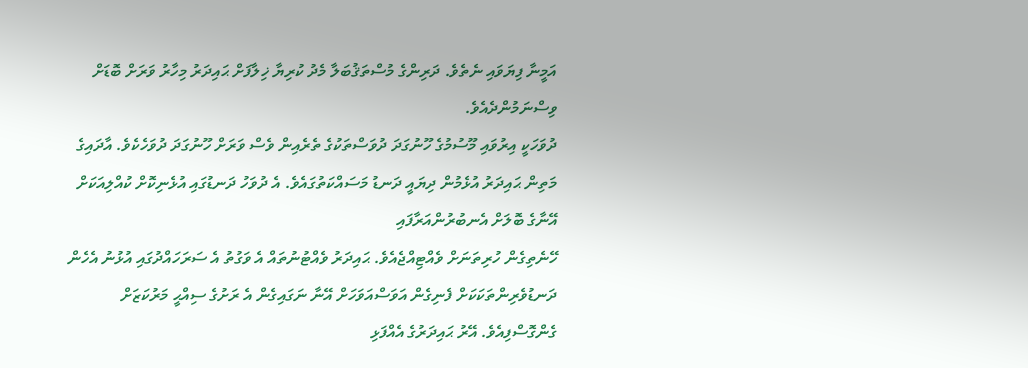އަމީނާ ފިޔަވައި ނެތެވެ. ދަރިންގެ މުސްތަޤުބަލާ މެދު ކުރިޔާ ޚިލާފަށް ޙައިދަރު މިހާރު ވަރަށް ބޮޑަށް ވިސްނަމުންދެއެވެ.
ދުވަހަކީ އިރުވައި މޫސުމުގެ ހޫނުގަދަ ދުވަސްތަކުގެ ތެރެއިން ވެސް ވަރަށް ހޫނުގަދަ ދުވަހެކެވެ. އާދައިގެ މަތިން ޙައިދަރު އުޅެމުން ދިޔައީ ދަނޑު މަސައްކަތުގައެވެ. އެ ދުވަހު ދަނޑުގައި އުޅެނިކޮށް ކުއްލިއަކަށް އޭނާގެ ބޮލަށް އެނބުރުންއަރާފައި
ހޭނެތިގެން ހުރިތަނަށް ވެއްޓިއްޖެއެވެ. ޙައިދަރު ވެއްޓުނުތައް އެ ވަގުތު އެ ސަރަހައްދުގައި އުޅުނު އެހެން ދަނޑުވެރިންތަކަކަށް ފެނިގެން އަވަސްއަވަހަށް އޭނާ ނަގައިގެން އެ ރަށުގެ ސިއްޙީ މަރުކަޒަށް ގެންގޮސްފިއެވެ. އޭރު ޙައިދަރުގެ އެއްފަޅި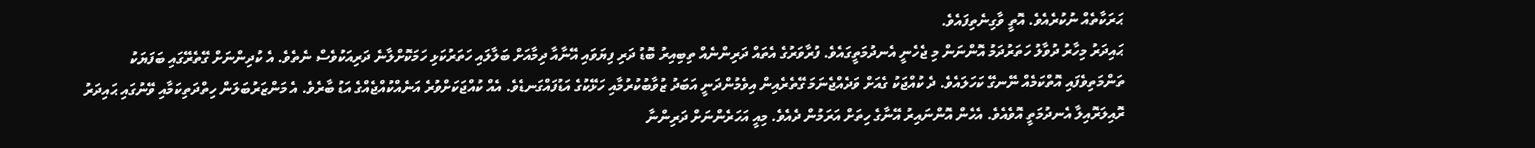ޙަރަކާތެއް ނުކުރެއެވެ. އޮތީ ވާގިނެތިފައެވެ.
ޙައިދަރު މިހާރު ދުވާލު ހަތަރުދަމު އޮންނަން މި ޖެހެނީ އެނދުމަތީގައެވެ. ފުރާވަރުގެ އެތައް ދަރިންނެއް ތިބިއިރު ބޮޑު ދަރި ފިޔަވައި އޭނާއާ ދިމާއަށް ބަލާލައި ހަތަރުކަޅި ހަމަކޮށްލާނެ ދަރިއަކުވެސް ނެތެވެ. އެ ކުދިންނަށް ގޭތެރޭގައި ބަފަޔަކު ތަންމަތިވެފައި އޮތްކަމެއް ނޭނގޭ ކަހަލައެވެ. ދެ ކުއްޖަކު ގެއަށް ވަދެއްޖެނަމަ ގޭތެރެއިން އިވެމުންދަނީ އަބަދު ޒުވާބުކުރުމާއި ހަޅޭކުގެ އަޑުފައްގަނޑެވެ. އެއް ކުއްޖަކަށްވުރެ އަނެއްކުއްޖެއްގެ އަޑު ބާރެވެ. އެ މަންޒަރުބަލަން ހިތްދަތިކަމާއި ވޭނުގައި ޙައިދަރު ރޮއިލަރޮއިލާ އެނދުމަތީ އޮވެއެވެ. އެހެން އޮންނައިރު އޭނާގެ ހިތަށް އަރަމުން ދެއެވެ. މިއީ އަހަރެންނަށް ދަރިންނާ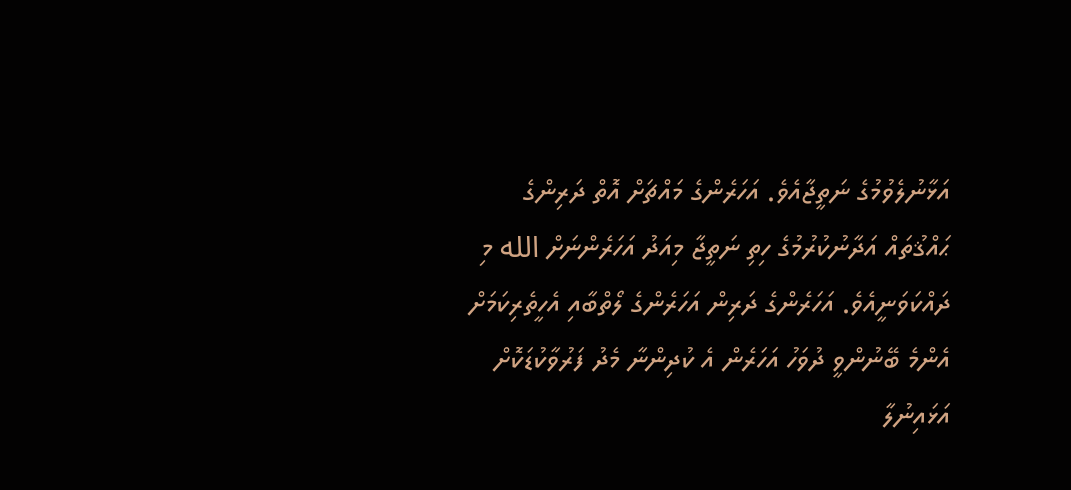އަޅާނުލެވުމުގެ ނަތީޖާއެވެ. އަހަރެންގެ މައްޗަށް އޮތް ދަރިންގެ ޙައްޤުތައް އަދާނުކުރުމުގެ ހިތި ނަތީޖާ މިއަދު އަހަރެންނަށް الله މި ދައްކަވަނީއެވެ. އަހަރެންގެ ދަރިން އަހަރެންގެ ލޯތްބާއި އެހީތެރިކަމަށް އެންމެ ބޭނުންވީ ދުވަހު އަހަރެން އެ ކުދިންނާ މެދު ފަރުވާކުޑަކޮށް އަޅައިނުލާ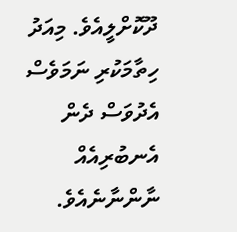ދޫކޮށްލީއެވެ. މިއަދު ހިތާމަކުރި ނަމަވެސް އެދުވަސް ދެން އެނބުރިއެއް ނާންނާނެއެވެ.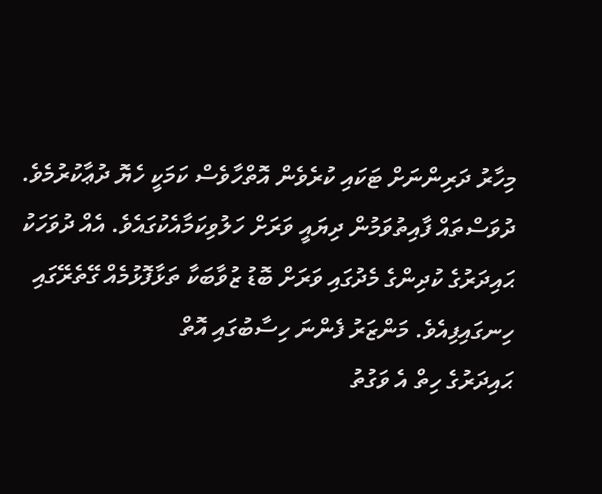މިހާރު ދަރިންނަށް ޓަކައި ކުރެވެން އޮތްހާވެސް ކަމަކީ ހެޔޮ ދުޢާކުރުމެވެ.
ދުވަސްތައް ފާއިތުވަމުން ދިޔައީ ވަރަށް ހަލުވިކަމާއެކުގައެވެ. އެއް ދުވަހަކު ޙައިދަރުގެ ކުދިންގެ މެދުގައި ވަރަށް ބޮޑު ޒުވާބަކާ ތަޅާފޮޅުމެއް ގޭތެރޭގައި ހިނގައިފިއެވެ. މަންޒަރު ފެންނަ ހިސާބުގައި އޮތް
ޙައިދަރުގެ ހިތް އެ ވަގުތު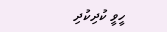ހީވީ ކުދިކުދި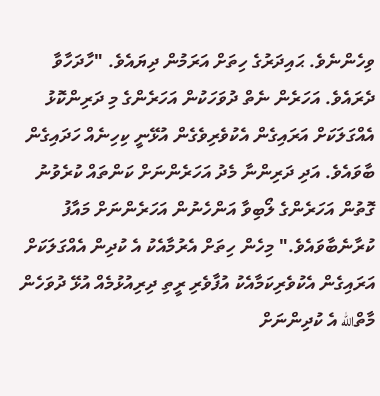ވިހެންނެވެ. ޙައިދަރުގެ ހިތަށް އަރަމުން ދިޔައެވެ. "ހާދަހާވާ ދެރައެވެ. އަހަރެން ނެތް ދުވަހަކުން އަހަރެންގެ މި ދަރިންކޮޅު އެއްގަލަކަށް އަރައިގެން އެކުވެރިވެގެން އުޅޭނީ ކިހިނެއް ހަދައިގެން ބާވައެވެ. އަދި ދަރިންނާ މެދު އަހަރެންނަށް ކަންތައް ކުރެވުނު ގޮތުން އަހަރެންގެ ލޯބިވާ އަންހެނުން އަހަރެންނަށް މައާފު ކުރާނެބާވައެވެ." މިހެން ހިތަށް އެރުމާއެކު އެ ކުދިން އެއްގަލަކަށް އަރައިގެން އެކުވެރިކަމާއެކު އުފާވެރި ރީތި ދިރިއުޅުމެއް އުޅޭ ދުވަހެން މާތްالله އެ ކުދިންނަށް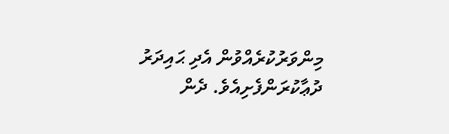މިންވަރުކުރެއްވުން އެދި ޙައިދަރު ދުޢާކުރަންފެށިއެވެ. ދެން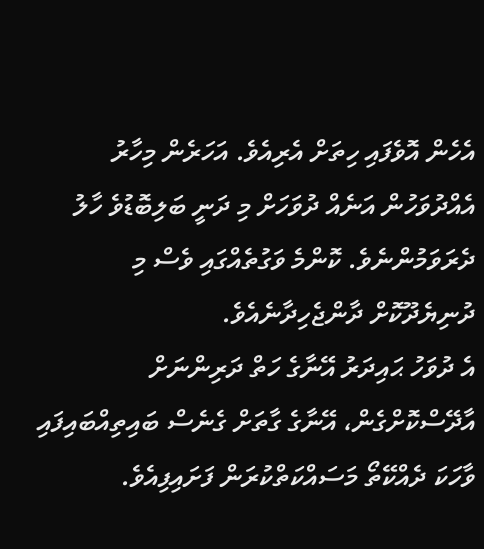އެހެން އޮވެފައި ހިތަށް އެރިއެވެ. އަހަރެން މިހާރު އެއްދުވަހުން އަނެއް ދުވަހަށް މި ދަނީ ބަލިބޮޑުވެ ހާލު ދެރަވަމުންނެވެ. ކޮންމެ ވަގުތެއްގައި ވެސް މި ދުނިޔެދޫކޮށް ދާންޖެހިދާނެއެވެ.
އެ ދުވަހު ޙައިދަރު އޭނާގެ ހަތް ދަރިންނަށް އާދޭސްކޮށްގެން، އޭނާގެ ގާތަށް ގެނެސް ބައިތިއްބައިފައި ވާހަކަ ދެއްކޭތޯ މަސައްކަތްކުރަން ފަށައިފިއެވެ.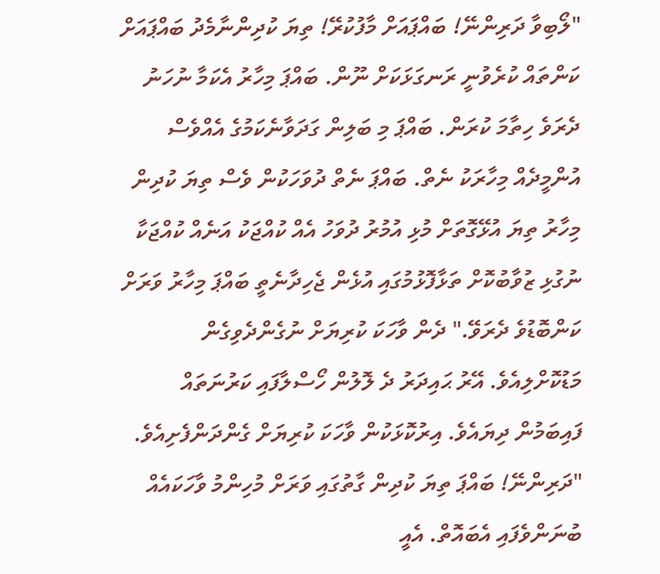"ލޯބިވާ ދަރިންނޭ! ބައްޕައަށް މާފުކުރޭ! ތިޔަ ކުދިންނާމެދު ބައްޕައަށް ކަންތައް ކުރެވުނީ ރަނގަޅަކަށް ނޫން. ބައްޕަ މިހާރު އެކަމާ ނުހަނު ދެރަވެ ހިތާމަ ކުރަން. ބައްޕަ މި ބަލިން ގަދަވާނެކަމުގެ އެއްވެސް އުންމީދެއް މިހާރަކު ނެތް. ބައްޕަ ނެތް ދުވަހަކުން ވެސް ތިޔަ ކުދިން މިހާރު ތިޔަ އުޅޭގޮތަށް މުޅި އުމުރު ދުވަހު އެއް ކުއްޖަކު އަނެއް ކުއްޖަކާ ނުގުޅި ޒުވާބުކޮށް ތަޅާފޮޅުމުގައި އުޅެން ޖެހިދާނެތީ ބައްޕަ މިހާރު ވަރަށް ކަންބޮޑުވެ ދެރަވޭ." ދެން ވާހަކަ ކުރިޔަށް ނުގެންދެވިގެން މަޑުކޮށްލިއެވެ. އޭރު ޙައިދަރު ދެ ލޮލުން ހޯސްލާފައި ކަރުނަތައް ފައިބަމުން ދިޔައެވެ. އިރުކޮޅަކުން ވާހަކަ ކުރިޔަށް ގެންދަންފެށިއެވެ. "ދަރިންނޭ! ބައްޕަ ތިޔަ ކުދިން ގާތުގައި ވަރަށް މުހިންމު ވާހަކައެއް ބުނަންވެފައި އެބައޮތް. އެއީ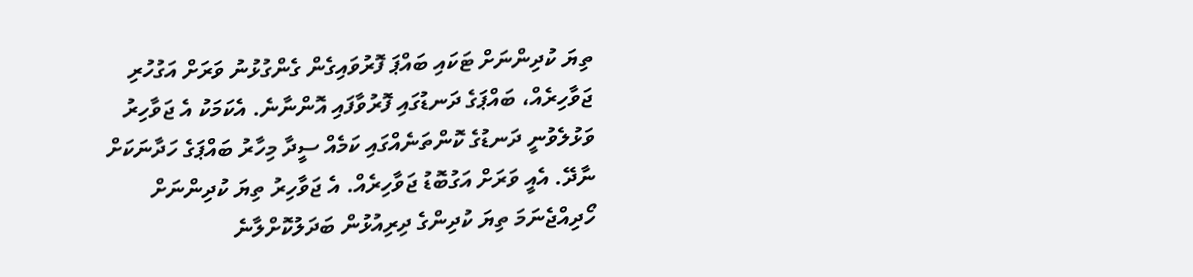ތިޔަ ކުދިންނަށް ޓަކައި ބައްޕަ ފޮރުވައިގެން ގެންގުޅުނު ވަރަށް އަގުހުރި ޖަވާހިރެއް، ބައްޕަގެ ދަނޑުގައި ފޮރުވާފައި އޮންނާނެ. އެކަމަކު އެ ޖަވާހިރު ވަޅުލެވުނީ ދަނޑުގެ ކޮންތަނެއްގައި ކަމެއް ސީދާ މިހާރު ބައްޕަގެ ހަދާނަކަށް ނާދޭ. އެއީ ވަރަށް އަގުބޮޑު ޖަވާހިރެއް. އެ ޖަވާހިރު ތިޔަ ކުދިންނަށް ހޯދިއްޖެނަމަ ތިޔަ ކުދިންގެ ދިރިއުޅުން ބަދަލުކޮށްލާނެ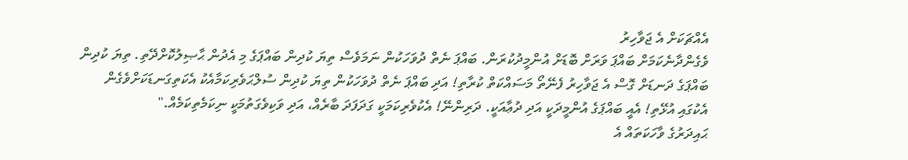އެއްޗަކަށް އެ ޖަވާހިރު
ވެގެންދާނެކަމަށް ބައްޕަ ވަރަށް ބޮޑަށް އުންމީދުކުރަން. ބައްޕަ ނެތް ދުވަހަކުން ނަމަވެސް ތިޔަ ކުދިން ބައްޕަގެ މި އެދުން ޙާޞިލުކޮށްދޭތި. ތިޔަ ކުދިން ބައްޕަގެ ދަނޑަށް ގޮސް އެ ޖަވާހިރު ފެނޭތޯ މަސައްކަތް ކުރާތި! އަދި ބައްޕަ ނެތް ދުވަހަކުން ތިޔަ ކުދިން ސުލްޙަވެރިކަމާއެކު އެކަތިގަނޑަކަށްވެގެން އެކުގައި އުޅޭތި! އެއީ ބައްޕަގެ އުންމީދަކީ އަދި ދުޢާއަކީ. ދަރިންނޭ! އެކުވެރިކަމަކީ ގަދަފަދަ ބާރެއް، އަދި ވަކިވެގަތުމަކީ ނިކަމެތިކަމެއް."
ޙައިދަރުގެ ވާހަކަތައް އެ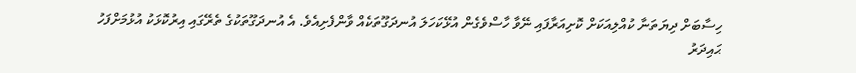ހިސާބަށް ދިޔަތަނާ ކުއްލިއަކަށް ކޮށިއަރާފައި ނޭވާ ހާސްވެގެން އުޅޭކަހަލަ އުނދަގޫތަކެއް ވާންފެށިއެވެ. އެ އުނދަގޫތަކުގެ ތެރޭގައި އިރުކޮޅަކު އުޅުމަށްފަހު ޙައިދަރު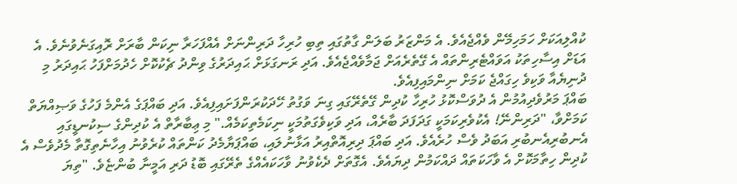ކުއްލިއަކަށް ހަމަހިމޭން ވެއްޖެއެވެ. އެ މަންޒަރު ބަލަން ގާތުގައި ތިބި ހުރިހާ ދަރިންނަށް އެއްފަހަރާ ނިކަން ބާރަށް ރޮއިގަނެވުނެވެ. އެ އަޑަށް އިސާހިތަކު އަވައްޓެރިންތައް އެ ގޭތެރެއަށް ޖަމާވެއްޖެއެވެ. އަދި ރަނގަޅަށް ޙައިދަރުގެ ވިންދު ޗެކުކޮށް ހެދުމަށްފަހު ޙައިދަރު މި ދުނިޔެއާ ވަކިވެ ހިގައްޖެ ކަމަށް ނިންމައިފިއެވެ.
ބައްޕަ މަރުވެދިއުމުން އެ ދުވަސްކޮޅު ހުރިހާ ކުދިން ގޭތެރޭގައި ގިނަ ވަގުތު ހޭދަކުރަންފަށައިފިއެވެ. އަދި ބައްޕަގެ އެންމެ ފަހުގެ ވަޞިއްޔަތް ކަމަށްވާ، "ދަރިންނޭ! އެކުވެރިކަމަކީ ގަދަފަދަ ބާރެއް، އަދި ވަކިވެގަތުމަކީ ނިކަމެތިކަމެއް." މި ޢިބާރާތް އެ ކުދިންގެ ސިކުނޑީގައި އެނބުރިއެނބުރި އަބަދު ވެސް ހުރެއެވެ. އަދި ބައްޕަ ދިރިއޮތްއިރު އަޅާނުލައި، ބައްޕަޔާމެދު ކަންތައް ކުރެވުނު އިހާނެތިގޮތާ މެދުވެސް އެ ކުދިން ހިތާމަކޮށް އެ ވާހަކަތައް ދައްކަމުން ދިޔައެވެ. އެގޮތަށް ދެކެވުނު ވާހަކައެއްގެ ތެރޭގައި ބޮޑު ދަރި އަމީނާ ބުންޏެވެ. "ތިޔަ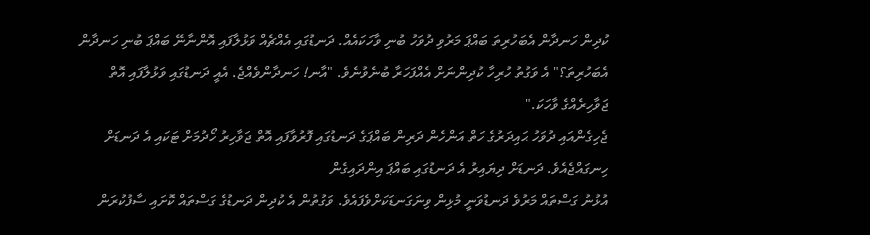ކުދިން ހަނދާން އެބަހުރިތަ ބައްޕަ މަރުވި ދުވަހު ބުނި ވާހަކައެއް. ދަނޑުގައި އެއްޗެއް ވަޅުލާފައި އޮންނާނޭ ބައްޕަ ބުނި ހަނދާން އެބަހުރިތަ؟" އެ ވަގުތު ހުރިހާ ކުދިންނަށް އެއްފަހަރާ ބުނެވުނެވެ. "އާނ! ހަނދާންވެއްޖެ. އެއީ ދަނޑުގައި ވަޅުލާފައި އޮތް ޖަވާހިރެއްގެ ވާހަކަ."
ޖެހިގެންއައި ދުވަހު ޙައިދަރުގެ ހަތް އަންހެން ދަރިން ބައްޕަގެ ދަނޑުގައި ފޮރުވާފައި އޮތް ޖަވާހިރު ހޯދުމަށް ޓަކައި އެ ދަނޑަށް ހިނގައްޖެއެވެ. ދަނޑަށް ދިޔައިރު އެ ދަނޑުގައި ބައްޕަ އިންދައިގެން
އުޅުނު ގަސްތައް މަރުވެ ދަނޑުވަނީ މުޅިން ވިނަގަނޑަކަށްވެފައެވެ. ވަގުތުން އެ ކުދިން ދަނޑުގެ ގަސްތައް ކޮށައި ސާފުކުރަން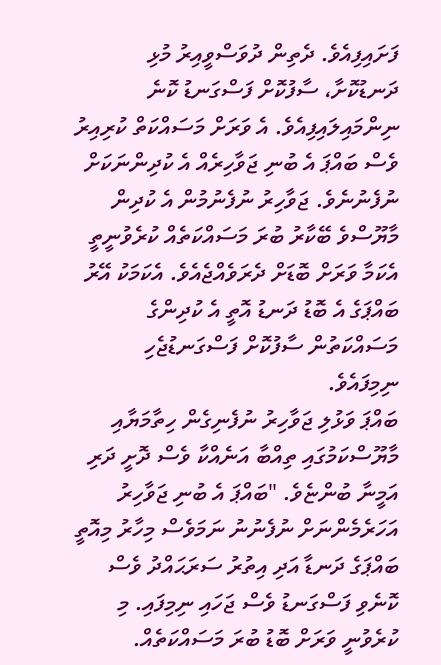ފަށައިފިއެވެ. ދެތިން ދުވަސްވީއިރު މުޅި ދަނޑުކޮށާ، ސާފުކޮށް ފަސްގަނޑު ކޮނެ ނިންމައިލައިފިއެވެ. އެ ވަރަށް މަސައްކަތް ކުރިއިރު ވެސް ބައްޕަ އެ ބުނި ޖަވާހިރެއް އެ ކުދިންނަކަށް ނުފެނުނެވެ. ޖަވާހިރު ނުފެނުމުން އެ ކުދިން މާޔޫސްވެ ބޭކާރު ބުރަ މަސައްކަތެއް ކުރެވުނީތީ އެކަމާ ވަރަށް ބޮޑަށް ދެރަވެއްޖެއެވެ. އެކަމަކު އޭރު ބައްޕަގެ އެ ބޮޑު ދަނޑު އޮތީ އެ ކުދިންގެ މަސައްކަތުން ސާފުކޮށް ފަސްގަނޑުޖެހި ނިމިފައެވެ.
ބައްޕަ ވަޅުލި ޖަވާހިރު ނުފެނިގެން ހިތާމަޔާއި މާޔޫސްކަމުގައި ތިއްބާ އަނެއްކާ ވެސް ދޮށީ ދަރި އަމީނާ ބުންޏެވެ. "ބައްޕަ އެ ބުނި ޖަވާހިރު އަހަރެމެންނަށް ނުފެނުނު ނަމަވެސް މިހާރު މިއޮތީ ބައްޕަގެ ދަނޑާ އަދި އިތުރު ސަރަޙައްދު ވެސް ކޮނެވި ފަސްގަނޑު ވެސް ޖަހައި ނިމިފައި. މި ކުރެވުނީ ވަރަށް ބޮޑު ބުރަ މަސައްކަތެއް.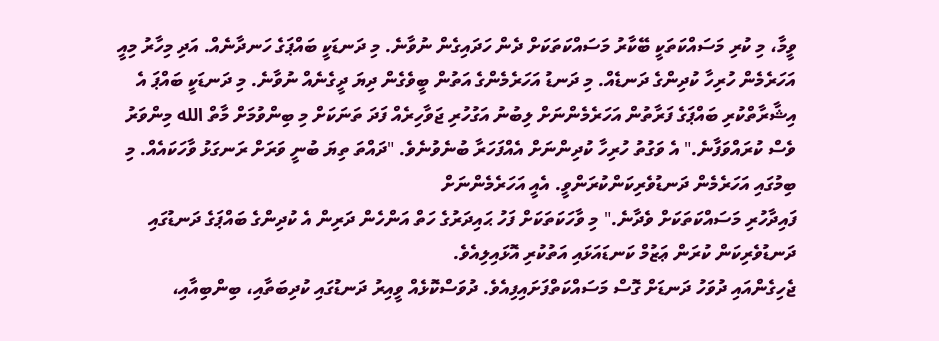ވީމާ، މި ކުރި މަސައްކަތަކީ ބޭކާރު މަސައްކަތަކަށް ދެން ހަދައިގެން ނުވާނެ. މި ދަނޑަކީ ބައްޕަގެ ހަނދާނެއް. އަދި މިހާރު މިއީ އަހަރެމެން ހުރިހާ ކުދިންގެ ދަނޑެއް. މި ދަނޑު އަހަރެމެންގެ އަތުން ބީވެގެން ދިޔަ ދީގެނެއް ނުވާނެ. މި ދަނޑަކީ ބައްޕަ އެ އިޝާރާތްކުރި ބައްޕަގެ ފަރާތުން އަހަރެމެންނަށް ލިބުނު އަގުހުރި ޖަވާހިރެއް ފަދަ ތަނަކަށް މި ބިންވުމަށް މާތް الله މިންވަރު ވެސް ކުރައްވަފާނެ." އެ ވަގުތު ހުރިހާ ކުދިންނަށް އެއްފަހަރާ ބުނެވުނެވެ. "ދައްތަ ތިޔަ ބުނީ ވަރަށް ރަނގަޅު ވާހަކައެއް. މި ބިމުގައި އަހަރެމެން ދަނޑުވެރިކަންކުރަންވީ. އެއީ އަހަރެމެންނަށް
ފައިދާހުރި މަސައްކަތަކަށް ވެދާނެ." މި ވާހަކަތަކަށް ފަހު ޙައިދަރުގެ ހަތް އަންހެން ދަރިން އެ ކުދިންގެ ބައްޕަގެ ދަނޑުގައި ދަނޑުވެރިކަން ކުރަން ޢަޒުމް ކަނޑައަޅައި އަތުކުރި އޮޅައިލިއެވެ.
ޖެހިގެންއައި ދުވަހު ދަނޑަށް ގޮސް މަސައްކަތްފަށައިފިއެވެ. ދުވަސްކޮޅެއް ވީއިރު ދަނޑުގައި ކުދިބަތާއި، ބިންބިއާއި،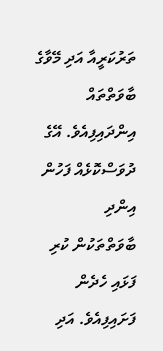ތަރުކަރީއާ އަދި މޭވާގެ ބާވަތްތައް އިންދައިފިއެވެ. އޭގެ ދުވަސްކޮޅެއް ފަހުން އިންދި
ބާވަތްތަކުން ކުރި ފަޅައި ހެދެން ފަށައިފިއެވެ. އަދި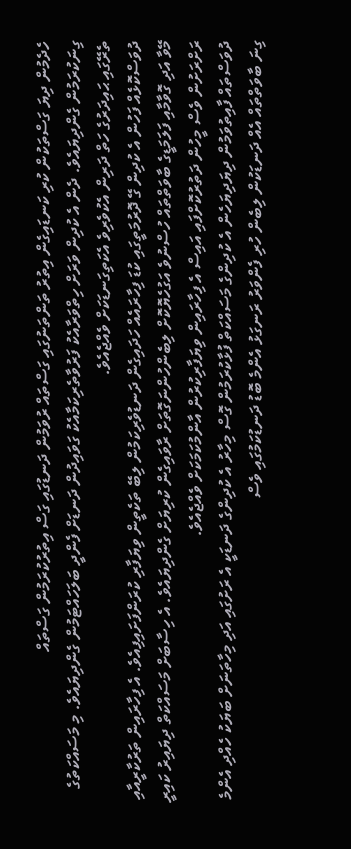ހެދެމުން ދިޔަ ގަސްތަކުން ކުރި ކަނޑައިގެން އިތުރު ތަންތަނުގައި ގަސްތައް ރުވަމުން ދަނޑުގައި ގަސް އިތުރުކުރަމުން ގަސްތައް
ގިނަކުރަމުން ގެންދިޔައެވެ. ދެން އެ ކުދިން ވަރަށް ހިތްވަރާއެކު ފަރުވާތެރިކަމާއެކު ގަވައިދުން ދަނޑަށް ފެންދީ ބަލަހައްޓަމުން ގެންދިޔައެވެ. މި މަސައްކަތުގެ ތެރޭގައި ޙައިދަރުގެ ހަތް ދަރިން އެކުވެރިވެ އެކަތިގަނޑަކަށް ވެއްޖެއެވެ.
ދުވަސްކޮޅެއް ފަހުން އެ ކުދިން ގޭ ދޮރުމަތީގައި ކުޑަ ފިހާރައެއް ހަދައިގެން ދަނޑުވެރިކަމުން ލިބޭ ތަކެތީން ވިޔަފާރި ކުރަންފަށައިފިއެވެ. އެ ފިހާރައިން ތަރުކާރީއާއި މޭވާ އަދި ގޮވާމާއި ފަލަމަޑީގެ ބާވަތްތައް ހުސްނުވެ އަގުހެޔޮކޮށް ލިބެންހުންނަގޮތަށް ރާވައިގެން ކުރިޔަށް ގެންދިޔައެވެ. އެ ހިސާބަށް މަސައްކަތް ދިޔައިރު ކައިރީ ރަށްރަށުން ވެސް މީހުން ދަތުރުކޮށްފައި އައިސް އެ ފިހާރައިން ވިޔަފާރިކުރުން އާންމުކަމަކަށް ވެއްޖެއެވެ.
ދުވަސްތައް ފާއިތުވަމުން ދިޔަދިޔަހެން އެ ކުދިންގެ މަސައްކަތް ފުޅާކުރަމުން ގޮސް މިހާރު އެ ކުދިންގެ ދަނޑަކީ އެ ރަށުގައި އަދި މިހާތަނަށް ބަޔަކު ހެއްދި އެންމެ ގިނަ ބާވަތްތައް އެއް ދަނޑަކުން ލިބެން ހުރި ފެންވަރު ރަނގަޅު އެންމެ ބޮޑު ދަނޑުކަމުގައި ވެސް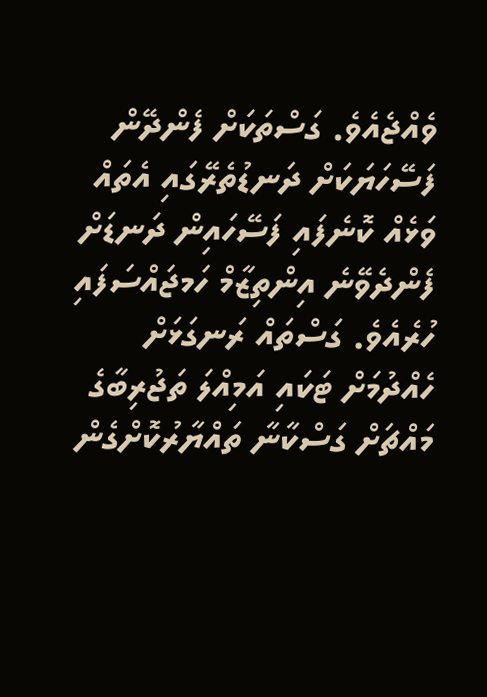ވެއްޖެއެވެ. ގަސްތަކަށް ފެންދޭން ފަސޭހަޔަކަށް ދަނޑުތެރޭގައި އެތައް ވަޅެއް ކޮނެފައި ފަސޭހައިން ދަނޑަށް ފެންދެވޭނެ އިންތިޒާމް ހަމޖައްސަފައި ހުރެއެވެ. ގަސްތައް ރަނގަޅަށް ހެއްދުމަށް ޓަކައި އަމިއްލަ ތަޖުރިބާގެ މައްޗަށް ގަސްކާނާ ތައްޔާރުކޮށްގެން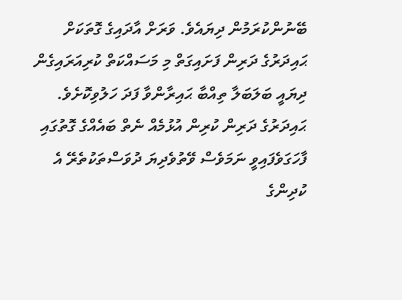ބޭނުންކުރަމުން ދިޔައެވެ. ވަރަށް އާދައިގެ ގޮތަކަށް ޙައިދަރުގެ ދަރިން ފަށައިގަތް މި މަސައްކަތް ކުރިއަރައިގެން ދިޔައީ ބަލަބަލާ ތިއްބާ ޙައިރާންވާ ފަދަ ހަލުވިކޮށެވެ.
ޙައިދަރުގެ ދަރިން ކުރިން އުޅުމެއް ނެތް ބައެއްގެ ގޮތުގައި ފާހަގަވެފައިވީ ނަމަވެސް ވޭތުވެދިޔަ ދުވަސްތަކުތެރޭ އެ ކުދިންގެ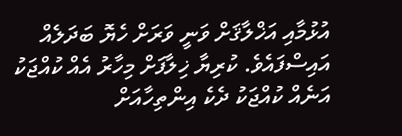އުޅުމާއި އަޚްލާޤަށް ވަނީ ވަރަށް ހެޔޮ ބަދަލެއް އައިސްފައެވެ. ކުރިޔާ ޚިލާފަށް މިހާރު އެއް ކުއްޖަކު އަނެއް ކުއްޖަކު ދެކެ އިންތިހާއަށް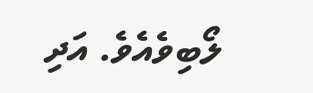ލޯބިވެއެވެ. އަދި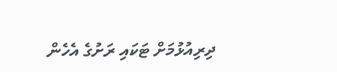ދިރިއުޅުމަށް ޓަކައި ރަށުގެ އެހެން